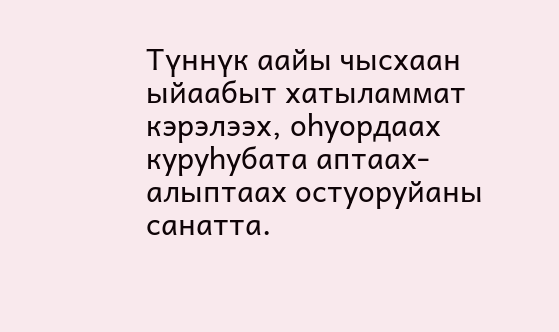Түннүк аайы чысхаан ыйаабыт хатыламмат кэрэлээх, оһуордаах куруһубата аптаах-алыптаах остуоруйаны санатта.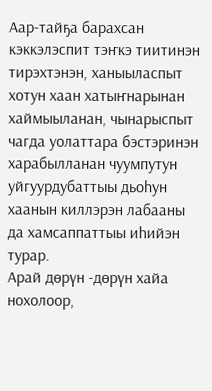Аар-тайҕа барахсан кэккэлэспит тэҥкэ тиитинэн тирэхтэнэн, ханыыласпыт хотун хаан хатыҥнарынан хаймыыланан, чынарыспыт чагда уолаттара бэстэринэн харабылланан чуумпутун уйгуурдубаттыы дьоһун хаанын киллэрэн лабааны да хамсаппаттыы иһийэн турар.
Арай дөрүн -дөрүн хайа нохолоор,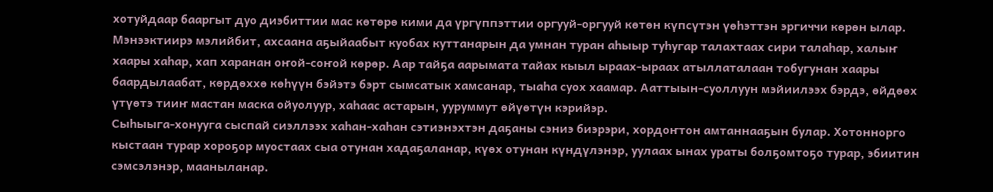хотуйдаар бааргыт дуо диэбиттии мас көтөрө кими да үргүппэттии оргууй-оргууй көтөн күпсүтэн үөһэттэн эргиччи көрөн ылар. Мэнээктиирэ мэлийбит, ахсаана аҕыйаабыт куобах куттанарын да умнан туран аһыыр туһугар талахтаах сири талаһар, халыҥ хаары хаһар, хап харанан оҥой-соҥой көрөр. Аар тайҕа аарымата тайах кыыл ыраах-ыраах атыллаталаан тобугунан хаары баардылаабат, көрдөххө көһүүн бэйэтэ бэрт сымсатык хамсанар, тыаһа суох хаамар. Ааттыын-суоллуун мэйиилээх бэрдэ, өйдөөх үтүөтэ тииҥ мастан маска ойуолуур, хаһаас астарын, ууруммут өйүөтүн кэрийэр.
Сыһыыга-хонууга сыспай сиэллээх хаһан-хаһан сэтиэнэхтэн даҕаны сэниэ биэрэри, хордоҥтон амтаннааҕын булар. Хотоннорго кыстаан турар хороҕор муостаах сыа отунан хадаҕаланар, күөх отунан күндүлэнэр, уулаах ынах ураты болҕомтоҕо турар, эбиитин сэмсэлэнэр, мааныланар.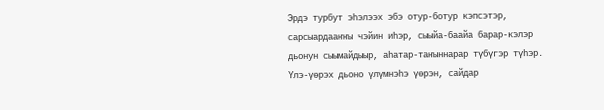Эрдэ турбут эһэлээх эбэ отур-ботур кэпсэтэр, сарсыардааҥҥы чэйин иһэр, сыыйа-баайа барар-кэлэр дьонун сыымайдыыр, аһатар-таҥыннарар түбүгэр түһэр. Үлэ-үөрэх дьоно үлүмнэһэ үөрэн, сайдар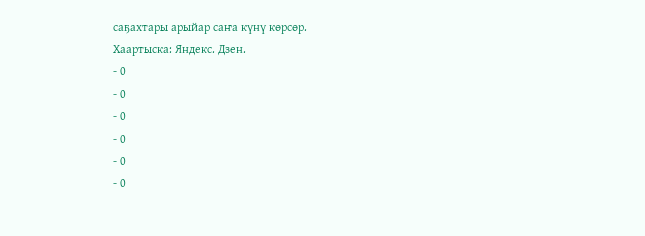саҕахтары арыйар саҥа күнү көрсөр.
Хаартыска: Яндекс. Дзен.
- 0
- 0
- 0
- 0
- 0
- 0